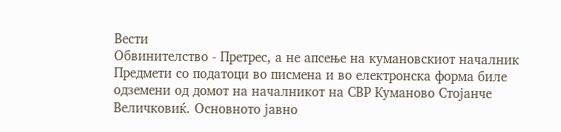Вести
Обвинителство - Претрес, а не апсење на кумановскиот началник
Предмети со податоци во писмена и во електронска форма биле одземени од домот на началникот на СВР Куманово Стојанче Величковиќ. Основното јавно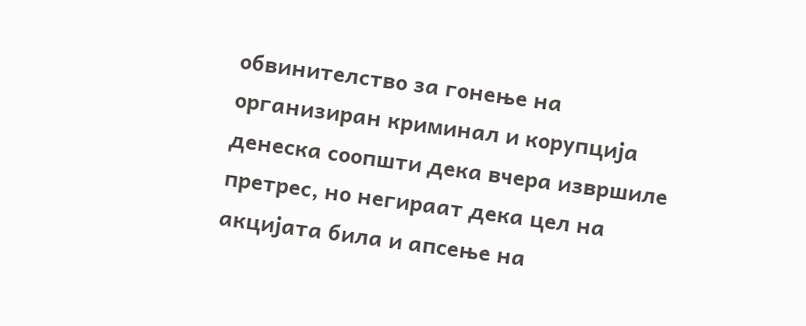обвинителство за гонење на организиран криминал и корупција денеска соопшти дека вчера извршиле претрес, но негираат дека цел на акцијата била и апсење на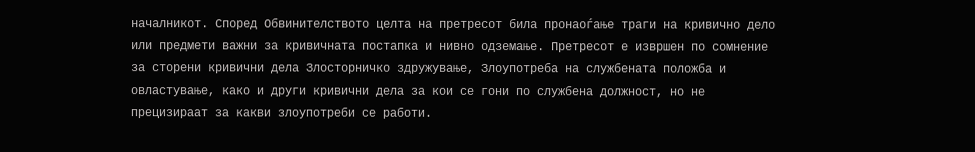началникот. Според Обвинителството целта на претресот била пронаоѓање траги на кривично дело или предмети важни за кривичната постапка и нивно одземање. Претресот е извршен по сомнение за сторени кривични дела Злосторничко здружување, Злоупотреба на службената положба и овластување, како и други кривични дела за кои се гони по службена должност, но не прецизираат за какви злоупотреби се работи.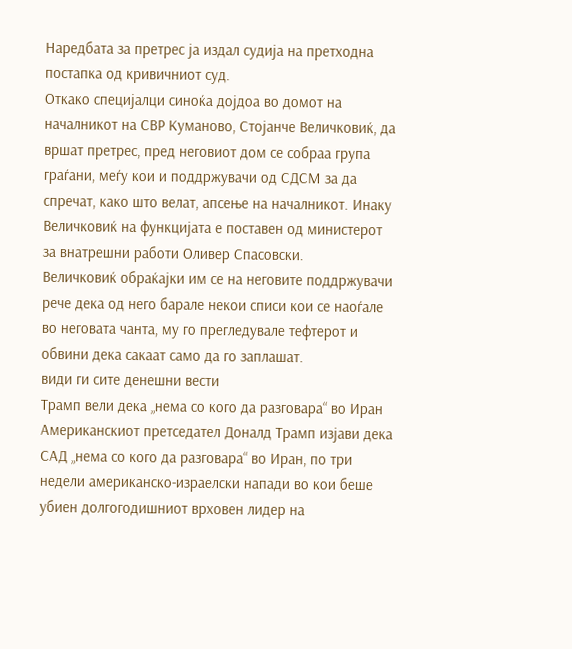Наредбата за претрес ја издал судија на претходна постапка од кривичниот суд.
Откако специјалци синоќа дојдоа во домот на началникот на СВР Куманово, Стојанче Величковиќ, да вршат претрес, пред неговиот дом се собраа група граѓани, меѓу кои и поддржувачи од СДСМ за да спречат, како што велат, апсење на началникот. Инаку Величковиќ на функцијата е поставен од министерот за внатрешни работи Оливер Спасовски.
Величковиќ обраќајки им се на неговите поддржувачи рече дека од него барале некои списи кои се наоѓале во неговата чанта, му го прегледувале тефтерот и обвини дека сакаат само да го заплашат.
види ги сите денешни вести
Трамп вели дека „нема со кого да разговара“ во Иран
Американскиот претседател Доналд Трамп изјави дека САД „нема со кого да разговара“ во Иран, по три недели американско-израелски напади во кои беше убиен долгогодишниот врховен лидер на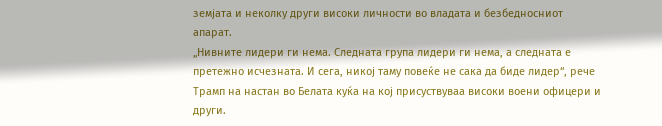земјата и неколку други високи личности во владата и безбедносниот апарат.
„Нивните лидери ги нема. Следната група лидери ги нема, а следната е претежно исчезната. И сега, никој таму повеќе не сака да биде лидер“, рече Трамп на настан во Белата куќа на кој присуствуваа високи воени офицери и други.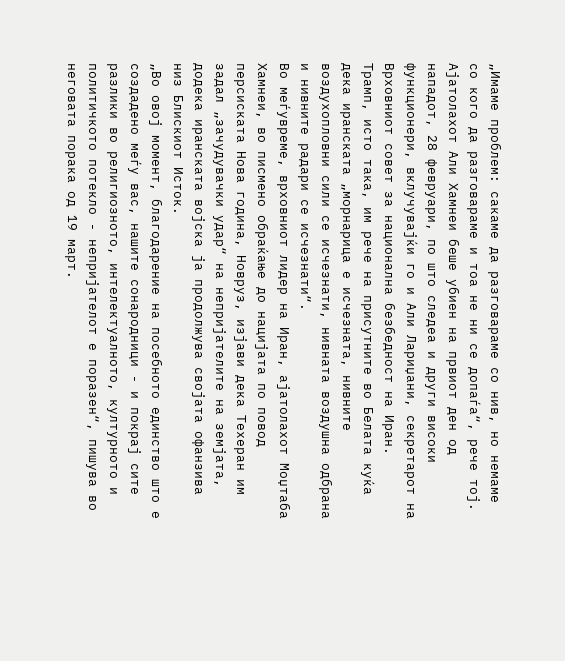„Имаме проблем: сакаме да разговараме со нив, но немаме со кого да разговараме и тоа не ни се допаѓа“, рече тој.
Ајатолахот Али Хамнеи беше убиен на првиот ден од нападот, 28 февруари, по што следеа и други високи функционери, вклучувајќи го и Али Лариџани, секретарот на Врховниот совет за национална безбедност на Иран.
Трамп, исто така, им рече на присутните во Белата куќа дека иранската „морнарица е исчезната, нивните воздухопловни сили се исчезнати, нивната воздушна одбрана и нивните радари се исчезнати“.
Во меѓувреме, врховниот лидер на Иран, ајатолахот Моџтаба Хамнеи, во писмено обраќање до нацијата по повод персиската Нова година, Новруз, изјави дека Техеран им задал „зачудувачки удар“ на непријателите на земјата, додека иранската војска ја продолжува својата офанзива низ Блискиот Исток.
„Во овој момент, благодарение на посебното единство што е создадено меѓу вас, нашите сонародници - и покрај сите разлики во религиозното, интелектуалното, културното и политичкото потекло - непријателот е поразен“, пишува во неговата порака од 19 март.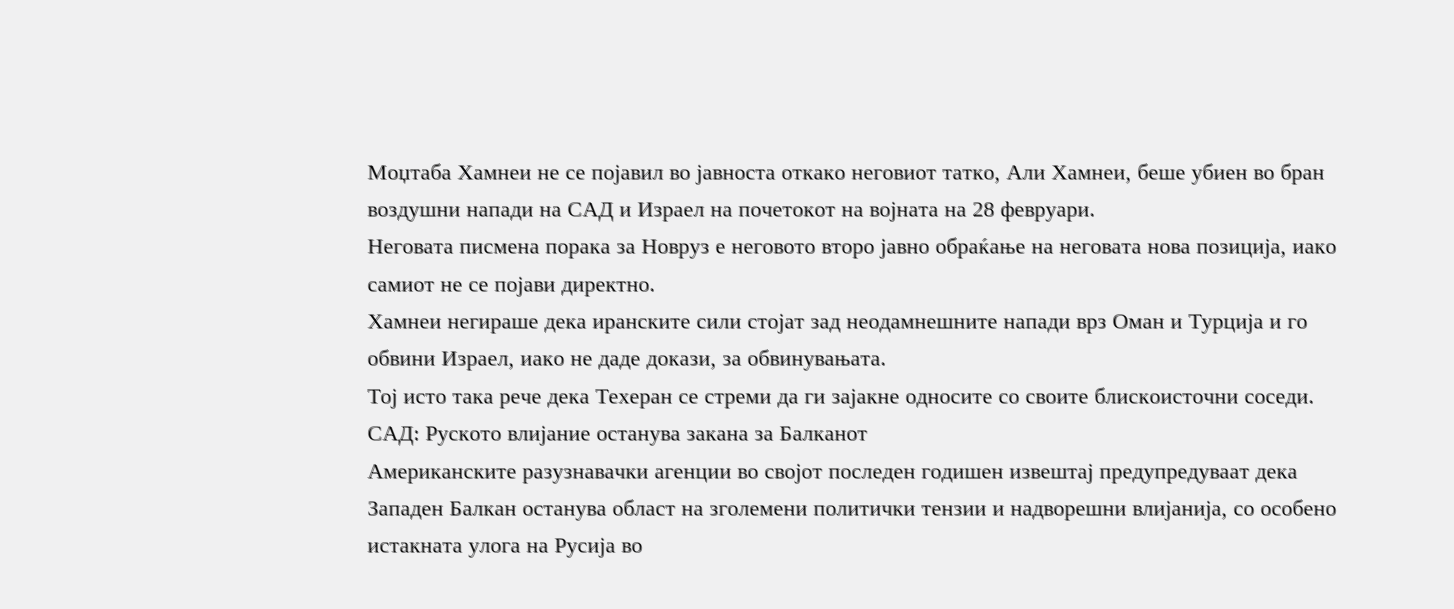Моџтаба Хамнеи не се појавил во јавноста откако неговиот татко, Али Хамнеи, беше убиен во бран воздушни напади на САД и Израел на почетокот на војната на 28 февруари.
Неговата писмена порака за Новруз е неговото второ јавно обраќање на неговата нова позиција, иако самиот не се појави директно.
Хамнеи негираше дека иранските сили стојат зад неодамнешните напади врз Оман и Турција и го обвини Израел, иако не даде докази, за обвинувањата.
Тој исто така рече дека Техеран се стреми да ги зајакне односите со своите блискоисточни соседи.
САД: Руското влијание останува закана за Балканот
Американските разузнавачки агенции во својот последен годишен извештај предупредуваат дека Западен Балкан останува област на зголемени политички тензии и надворешни влијанија, со особено истакната улога на Русија во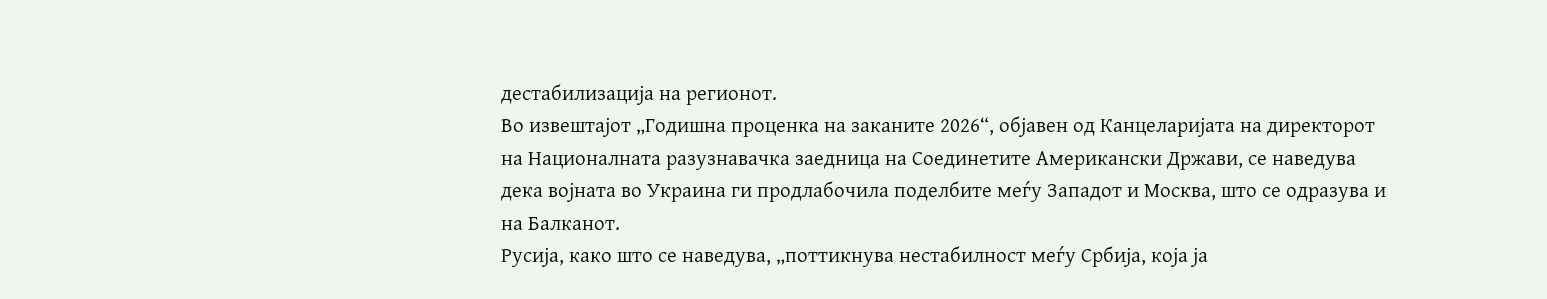дестабилизација на регионот.
Во извештајот „Годишна проценка на заканите 2026“, објавен од Канцеларијата на директорот на Националната разузнавачка заедница на Соединетите Американски Држави, се наведува дека војната во Украина ги продлабочила поделбите меѓу Западот и Москва, што се одразува и на Балканот.
Русија, како што се наведува, „поттикнува нестабилност меѓу Србија, која ја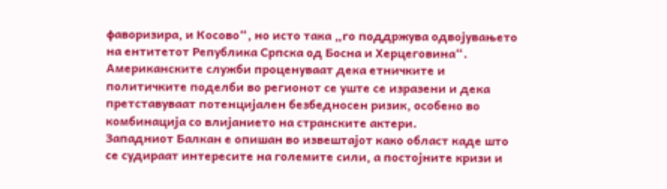фаворизира, и Косово“, но исто така „го поддржува одвојувањето на ентитетот Република Српска од Босна и Херцеговина“.
Американските служби проценуваат дека етничките и политичките поделби во регионот се уште се изразени и дека претставуваат потенцијален безбедносен ризик, особено во комбинација со влијанието на странските актери.
Западниот Балкан е опишан во извештајот како област каде што се судираат интересите на големите сили, а постојните кризи и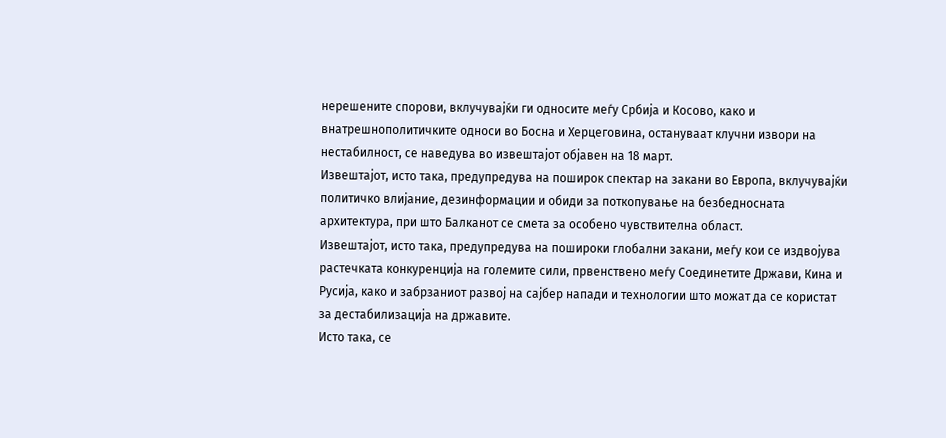нерешените спорови, вклучувајќи ги односите меѓу Србија и Косово, како и внатрешнополитичките односи во Босна и Херцеговина, остануваат клучни извори на нестабилност, се наведува во извештајот објавен на 18 март.
Извештајот, исто така, предупредува на поширок спектар на закани во Европа, вклучувајќи политичко влијание, дезинформации и обиди за поткопување на безбедносната архитектура, при што Балканот се смета за особено чувствителна област.
Извештајот, исто така, предупредува на пошироки глобални закани, меѓу кои се издвојува растечката конкуренција на големите сили, првенствено меѓу Соединетите Држави, Кина и Русија, како и забрзаниот развој на сајбер напади и технологии што можат да се користат за дестабилизација на државите.
Исто така, се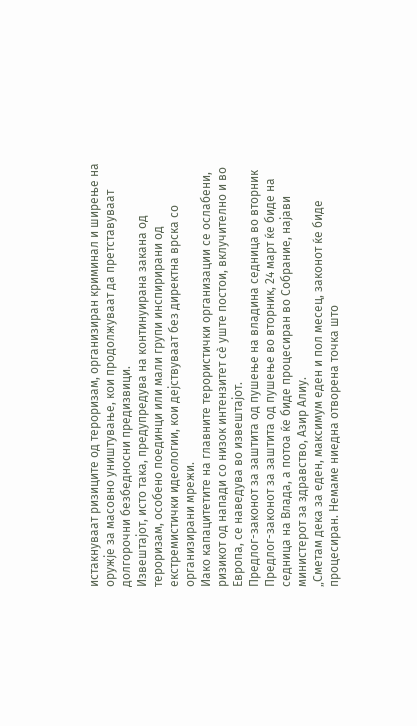истакнуваат ризиците од тероризам, организиран криминал и ширење на оружје за масовно уништување, кои продолжуваат да претставуваат долгорочни безбедносни предизвици.
Извештајот, исто така, предупредува на континуирана закана од тероризам, особено поединци или мали групи инспирирани од екстремистички идеологии, кои дејствуваат без директна врска со организирани мрежи.
Иако капацитетите на главните терористички организации се ослабени, ризикот од напади со низок интензитет сè уште постои, вклучително и во Европа, се наведува во извештајот.
Предлог-законот за заштита од пушење на владина седница во вторник
Предлог-законот за заштита од пушење во вторник, 24 март ќе биде на седница на Влада, а потоа ќе биде процесиран во Собрание, најави министерот за здравство, Азир Алиу.
„Сметам дека за еден, максимум еден и пол месец, законот ќе биде процесиран. Немаме ниедна отворена точка што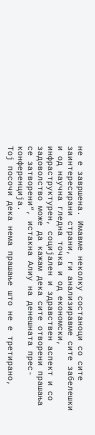не е завршена. Имавме неколку состаноци со сите заинтересирани страни, ги анализиравме сите забелешки и од научна гледна точка и од економски, инфраструктурен, социјален и здравствен аспект и со задоволство може да кажам дека сите отворени прашања се затворени“, истакна Алиу на денешната прес-конференција.
Тој посочи дека нема прашање што не е третирано,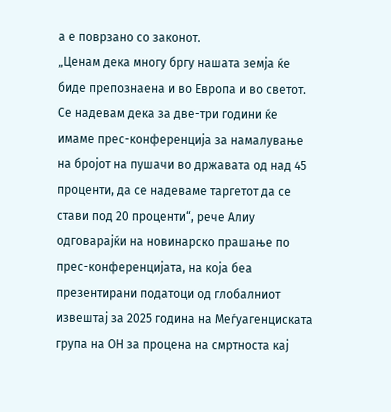а е поврзано со законот.
„Ценам дека многу бргу нашата земја ќе биде препознаена и во Европа и во светот. Се надевам дека за две-три години ќе имаме прес-конференција за намалување на бројот на пушачи во државата од над 45 проценти, да се надеваме таргетот да се стави под 20 проценти“, рече Алиу одговарајќи на новинарско прашање по прес-конференцијата, на која беа презентирани податоци од глобалниот извештај за 2025 година на Меѓуагенциската група на ОН за процена на смртноста кај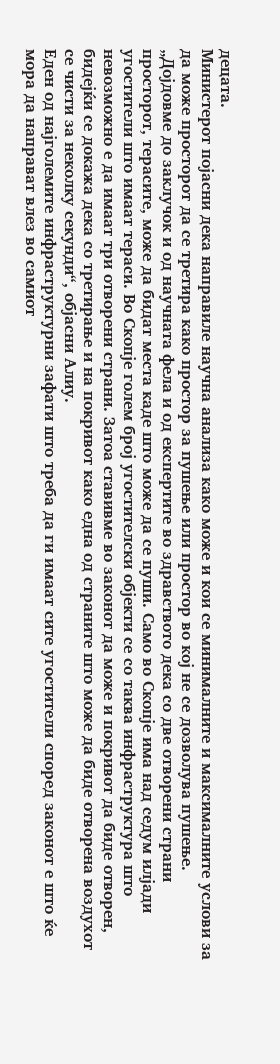децата.
Министерот појасни дека направиле научна анализа како може и кои се минималните и максималните услови за да може просторот да се третира како простор за пушење или простор во кој не се дозволува пушење.
„Дојдовме до заклучок и од научната фела и од експертите во здравството дека со две отворени страни просторот, терасите, може да бидат места каде што може да се пуши. Само во Скопје има над седум илјади угостители што имаат тераси. Во Скопје голем број угостителски објекти се со таква инфраструктура што невозможно е да имаат три отворени страни. Затоа ставивме во законот да може и покривот да биде отворен, бидејќи се докажа дека со третирање и на покривот како една од страните што може да биде отворена воздухот се чисти за неколку секунди“, објасни Алиу.
Еден од најголемите инфраструктурни зафати што треба да ги имаат сите угостители според законот е што ќе мора да направат влез во самиот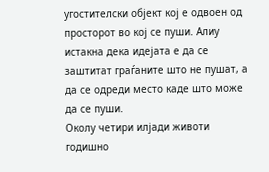угостителски објект кој е одвоен од просторот во кој се пуши. Алиу истакна дека идејата е да се заштитат граѓаните што не пушат, а да се одреди место каде што може да се пуши.
Околу четири илјади животи годишно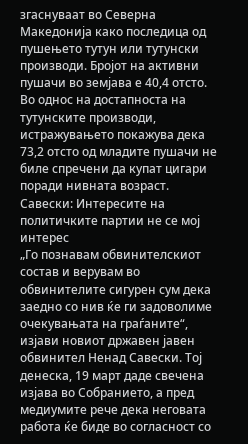згаснуваат во Северна Македонија како последица од пушењето тутун или тутунски производи. Бројот на активни пушачи во земјава е 40,4 отсто.
Во однос на достапноста на тутунските производи, истражувањето покажува дека 73,2 отсто од младите пушачи не биле спречени да купат цигари поради нивната возраст.
Савески: Интересите на политичките партии не се мој интерес
„Го познавам обвинителскиот состав и верувам во обвинителите сигурен сум дека заедно со нив ќе ги задоволиме очекувањата на граѓаните“, изјави новиот државен јавен обвинител Ненад Савески. Тој денеска, 19 март даде свечена изјава во Собранието, а пред медиумите рече дека неговата работа ќе биде во согласност со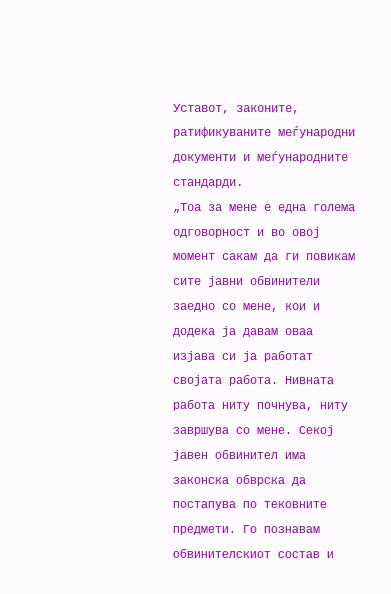Уставот, законите, ратификуваните меѓународни документи и меѓународните стандарди.
„Тоа за мене е една голема одговорност и во овој момент сакам да ги повикам сите јавни обвинители заедно со мене, кои и додека ја давам оваа изјава си ја работат својата работа. Нивната работа ниту почнува, ниту завршува со мене. Секој јавен обвинител има законска обврска да постапува по тековните предмети. Го познавам обвинителскиот состав и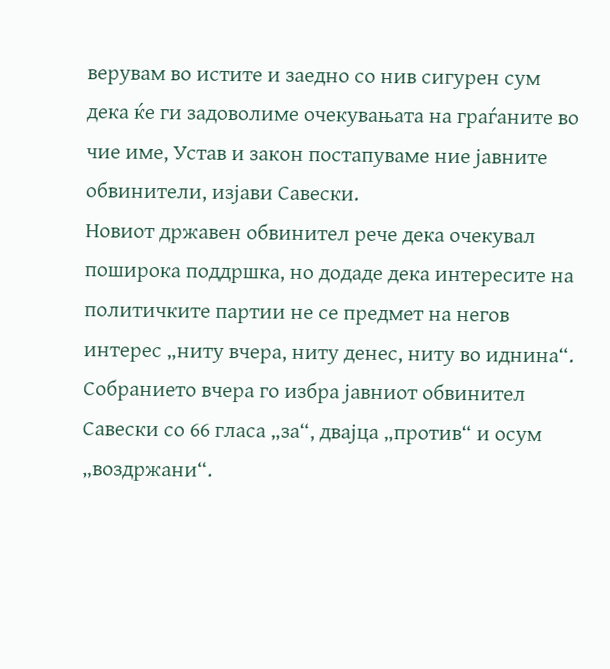верувам во истите и заедно со нив сигурен сум дека ќе ги задоволиме очекувањата на граѓаните во чие име, Устав и закон постапуваме ние јавните обвинители, изјави Савески.
Новиот државен обвинител рече дека очекувал поширока поддршка, но додаде дека интересите на политичките партии не се предмет на негов интерес „ниту вчера, ниту денес, ниту во иднина“.
Собранието вчера го избра јавниот обвинител Савески со 66 гласа „за“, двајца „против“ и осум „воздржани“.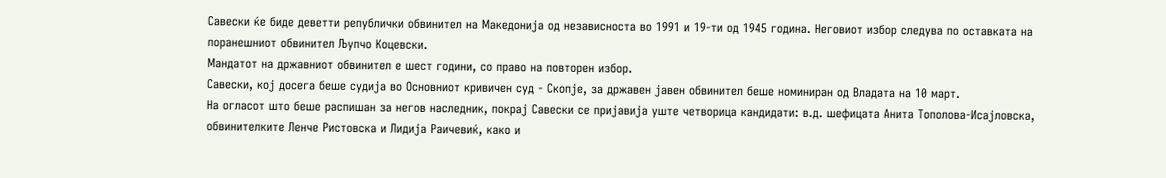Савески ќе биде деветти републички обвинител на Македонија од независноста во 1991 и 19-ти од 1945 година. Неговиот избор следува по оставката на поранешниот обвинител Љупчо Коцевски.
Мандатот на државниот обвинител е шест години, со право на повторен избор.
Савески, кој досега беше судија во Основниот кривичен суд - Скопје, за државен јавен обвинител беше номиниран од Владата на 10 март.
На огласот што беше распишан за негов наследник, покрај Савески се пријавија уште четворица кандидати: в.д. шефицата Анита Тополова-Исајловска, обвинителките Ленче Ристовска и Лидија Раичевиќ, како и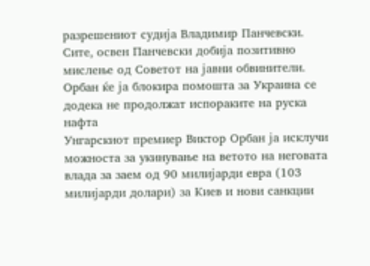разрешениот судија Владимир Панчевски. Сите, освен Панчевски добија позитивно мислење од Советот на јавни обвинители.
Орбан ќе ја блокира помошта за Украина се додека не продолжат испораките на руска нафта
Унгарскиот премиер Виктор Орбан ја исклучи можноста за укинување на ветото на неговата влада за заем од 90 милијарди евра (103 милијарди долари) за Киев и нови санкции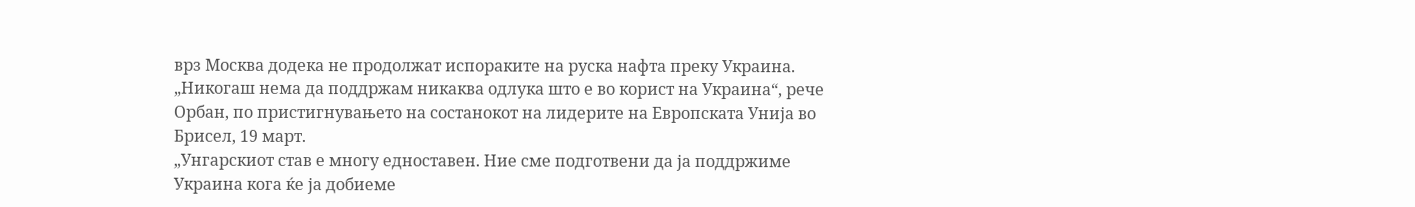врз Москва додека не продолжат испораките на руска нафта преку Украина.
„Никогаш нема да поддржам никаква одлука што е во корист на Украина“, рече Орбан, по пристигнувањето на состанокот на лидерите на Европската Унија во Брисел, 19 март.
„Унгарскиот став е многу едноставен. Ние сме подготвени да ја поддржиме Украина кога ќе ја добиеме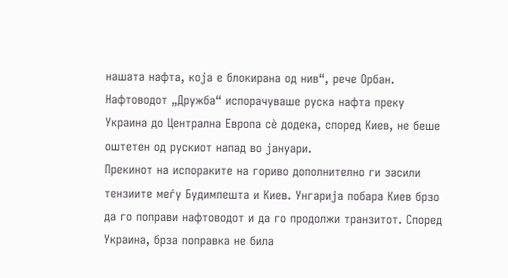нашата нафта, која е блокирана од нив“, рече Орбан.
Нафтоводот „Дружба“ испорачуваше руска нафта преку Украина до Централна Европа сè додека, според Киев, не беше оштетен од рускиот напад во јануари.
Прекинот на испораките на гориво дополнително ги засили тензиите меѓу Будимпешта и Киев. Унгарија побара Киев брзо да го поправи нафтоводот и да го продолжи транзитот. Според Украина, брза поправка не била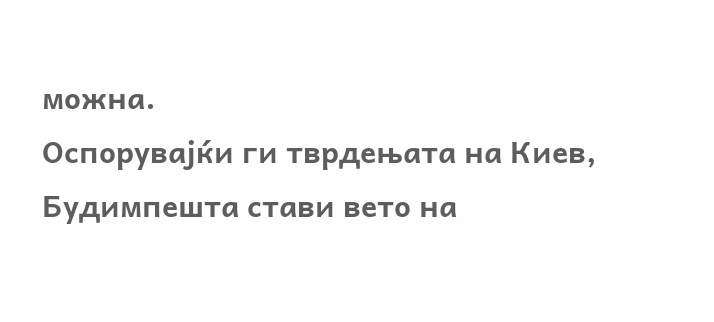можна.
Оспорувајќи ги тврдењата на Киев, Будимпешта стави вето на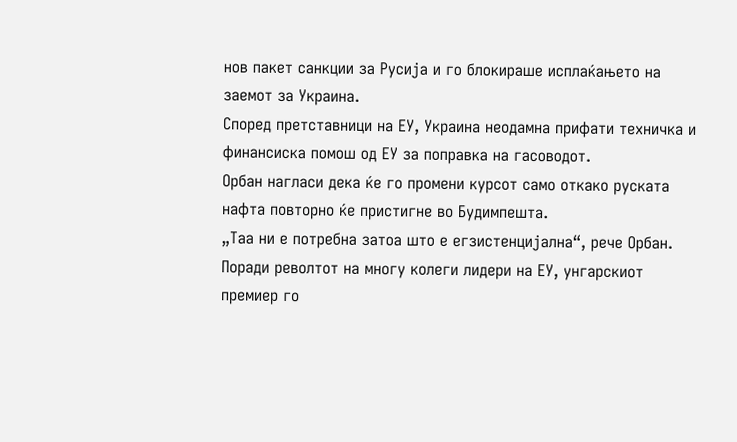нов пакет санкции за Русија и го блокираше исплаќањето на заемот за Украина.
Според претставници на ЕУ, Украина неодамна прифати техничка и финансиска помош од ЕУ за поправка на гасоводот.
Орбан нагласи дека ќе го промени курсот само откако руската нафта повторно ќе пристигне во Будимпешта.
„Таа ни е потребна затоа што е егзистенцијална“, рече Орбан.
Поради револтот на многу колеги лидери на ЕУ, унгарскиот премиер го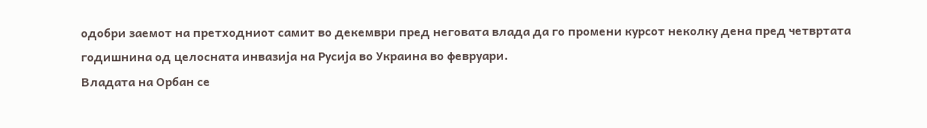одобри заемот на претходниот самит во декември пред неговата влада да го промени курсот неколку дена пред четвртата годишнина од целосната инвазија на Русија во Украина во февруари.
Владата на Орбан се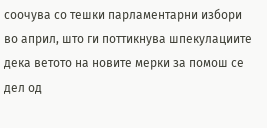соочува со тешки парламентарни избори во април, што ги поттикнува шпекулациите дека ветото на новите мерки за помош се дел од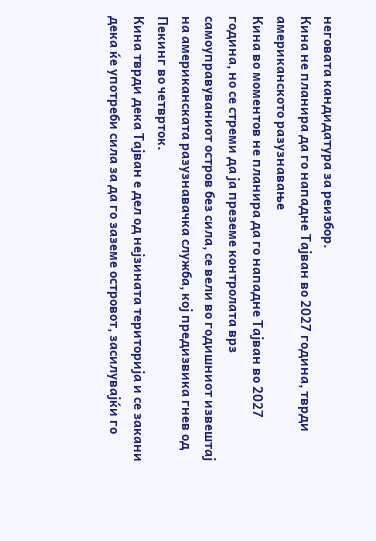неговата кандидатура за реизбор.
Кина не планира да го нападне Тајван во 2027 година, тврди американското разузнавање
Кина во моментов не планира да го нападне Тајван во 2027 година, но се стреми да ја преземе контролата врз самоуправуваниот остров без сила, се вели во годишниот извештај на американската разузнавачка служба, кој предизвика гнев од Пекинг во четврток.
Кина тврди дека Тајван е дел од нејзината територија и се закани дека ќе употреби сила за да го заземе островот, засилувајќи го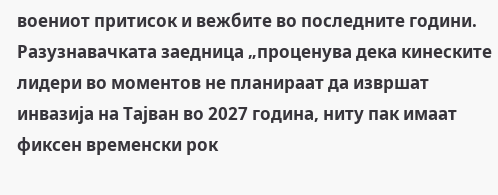воениот притисок и вежбите во последните години.
Разузнавачката заедница „проценува дека кинеските лидери во моментов не планираат да извршат инвазија на Тајван во 2027 година, ниту пак имаат фиксен временски рок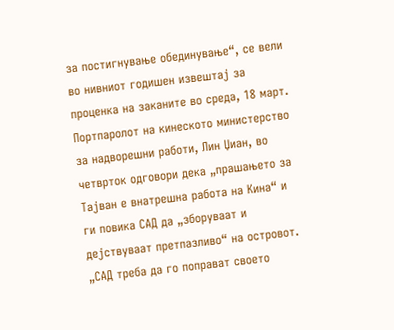за постигнување обединување“, се вели во нивниот годишен извештај за проценка на заканите во среда, 18 март.
Портпаролот на кинеското министерство за надворешни работи, Лин Џиан, во четврток одговори дека „прашањето за Тајван е внатрешна работа на Кина“ и ги повика САД да „зборуваат и дејствуваат претпазливо“ на островот.
„САД треба да го поправат своето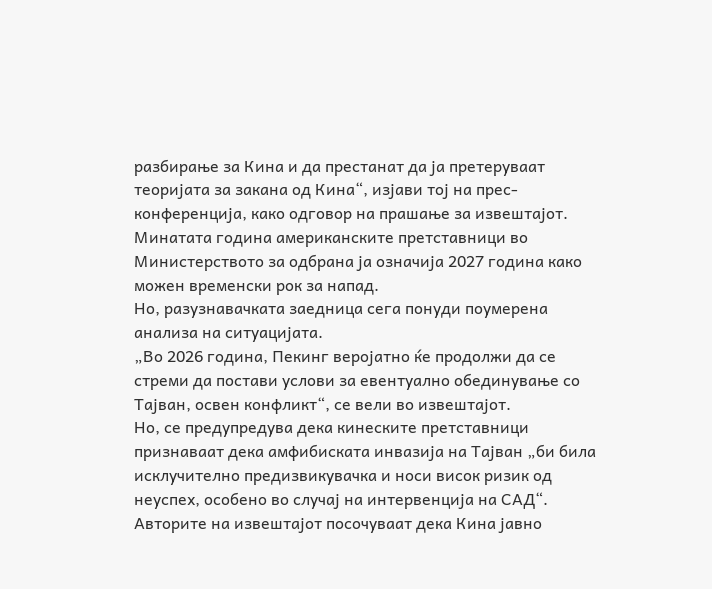разбирање за Кина и да престанат да ја претеруваат теоријата за закана од Кина“, изјави тој на прес-конференција, како одговор на прашање за извештајот.
Минатата година американските претставници во Министерството за одбрана ја означија 2027 година како можен временски рок за напад.
Но, разузнавачката заедница сега понуди поумерена анализа на ситуацијата.
„Во 2026 година, Пекинг веројатно ќе продолжи да се стреми да постави услови за евентуално обединување со Тајван, освен конфликт“, се вели во извештајот.
Но, се предупредува дека кинеските претставници признаваат дека амфибиската инвазија на Тајван „би била исклучително предизвикувачка и носи висок ризик од неуспех, особено во случај на интервенција на САД“.
Авторите на извештајот посочуваат дека Кина јавно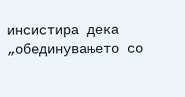инсистира дека „обединувањето со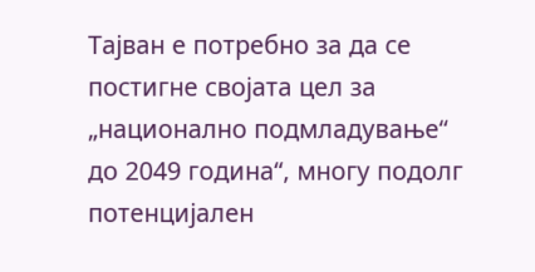Тајван е потребно за да се постигне својата цел за „национално подмладување“ до 2049 година“, многу подолг потенцијален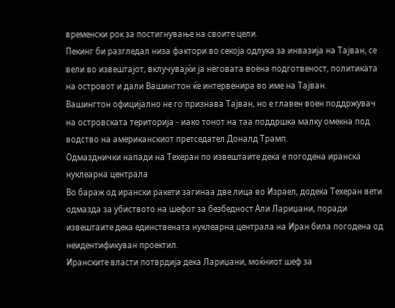временски рок за постигнување на своите цели.
Пекинг би разгледал низа фактори во секоја одлука за инвазија на Тајван, се вели во извештајот, вклучувајќи ја неговата воена подготвеност, политиката на островот и дали Вашингтон ќе интервенира во име на Тајван.
Вашингтон официјално не го признава Тајван, но е главен воен поддржувач на островската територија - иако тонот на таа поддршка малку омекна под водство на американскиот претседател Доналд Трамп.
Одмазднички напади на Техеран по извештаите дека е погодена иранска нуклеарна централа
Во бараж од ирански ракети загинаа две лица во Израел, додека Техеран вети одмазда за убиството на шефот за безбедност Али Лариџани, поради извештаите дека единствената нуклеарна централа на Иран била погодена од неидентификуван проектил.
Иранските власти потврдија дека Лариџани, моќниот шеф за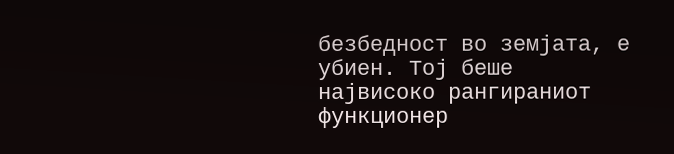безбедност во земјата, е убиен. Тој беше највисоко рангираниот функционер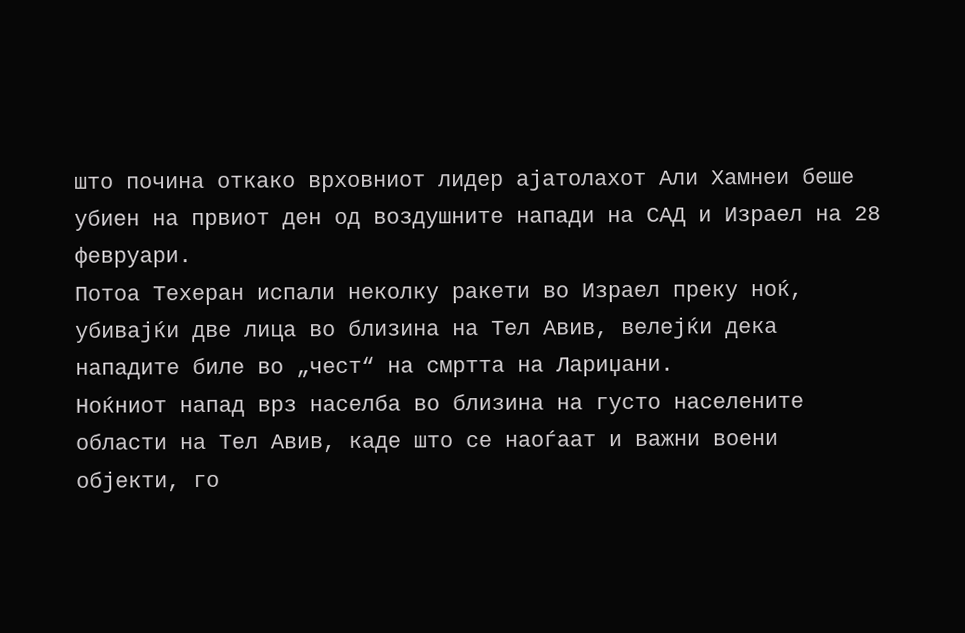што почина откако врховниот лидер ајатолахот Али Хамнеи беше убиен на првиот ден од воздушните напади на САД и Израел на 28 февруари.
Потоа Техеран испали неколку ракети во Израел преку ноќ, убивајќи две лица во близина на Тел Авив, велејќи дека нападите биле во „чест“ на смртта на Лариџани.
Ноќниот напад врз населба во близина на густо населените области на Тел Авив, каде што се наоѓаат и важни воени објекти, го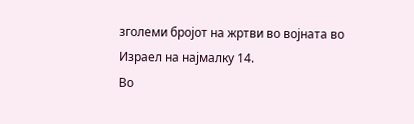зголеми бројот на жртви во војната во Израел на најмалку 14.
Во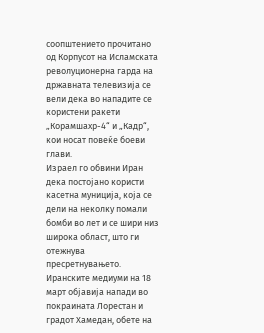соопштението прочитано од Корпусот на Исламската револуционерна гарда на државната телевизија се вели дека во нападите се користени ракети „Корамшахр-4“ и „Кадр“, кои носат повеќе боеви глави.
Израел го обвини Иран дека постојано користи касетна муниција, која се дели на неколку помали бомби во лет и се шири низ широка област, што ги отежнува пресретнувањето.
Иранските медиуми на 18 март објавија напади во покраината Лорестан и градот Хамедан, обете на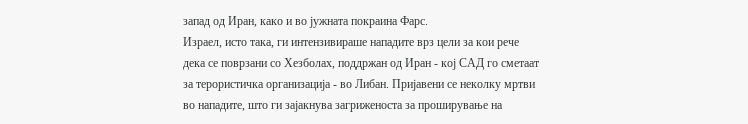запад од Иран, како и во јужната покраина Фарс.
Израел, исто така, ги интензивираше нападите врз цели за кои рече дека се поврзани со Хезболах, поддржан од Иран - кој САД го сметаат за терористичка организација - во Либан. Пријавени се неколку мртви во нападите, што ги зајакнува загриженоста за проширување на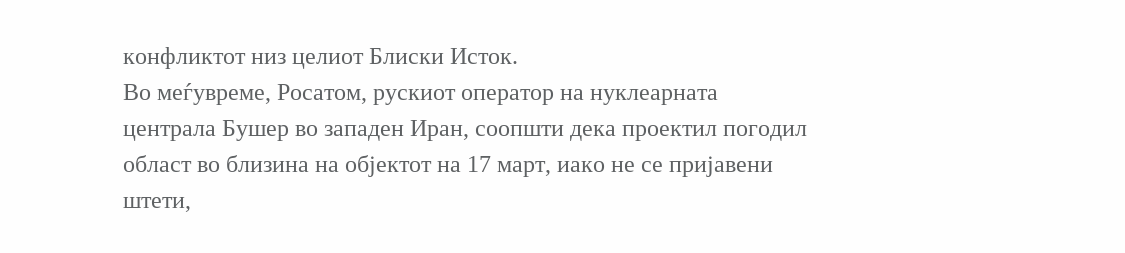конфликтот низ целиот Блиски Исток.
Во меѓувреме, Росатом, рускиот оператор на нуклеарната централа Бушер во западен Иран, соопшти дека проектил погодил област во близина на објектот на 17 март, иако не се пријавени штети,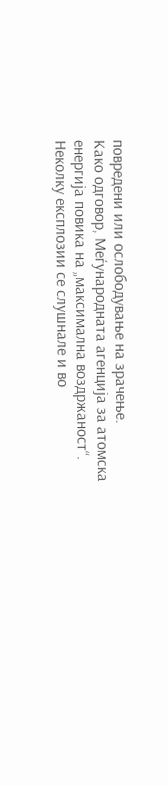повредени или ослободување на зрачење.
Како одговор, Меѓународната агенција за атомска енергија повика на „максимална воздржаност“.
Неколку експлозии се слушнале и во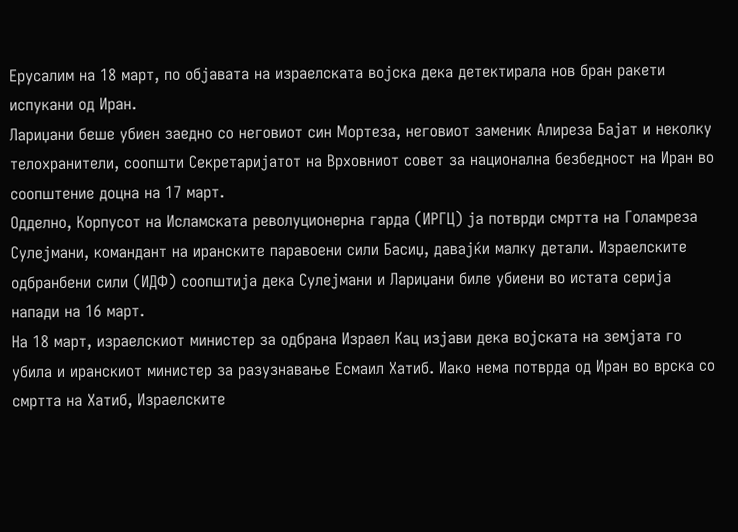Ерусалим на 18 март, по објавата на израелската војска дека детектирала нов бран ракети испукани од Иран.
Лариџани беше убиен заедно со неговиот син Мортеза, неговиот заменик Алиреза Бајат и неколку телохранители, соопшти Секретаријатот на Врховниот совет за национална безбедност на Иран во соопштение доцна на 17 март.
Одделно, Корпусот на Исламската револуционерна гарда (ИРГЦ) ја потврди смртта на Голамреза Сулејмани, командант на иранските паравоени сили Басиџ, давајќи малку детали. Израелските одбранбени сили (ИДФ) соопштија дека Сулејмани и Лариџани биле убиени во истата серија напади на 16 март.
На 18 март, израелскиот министер за одбрана Израел Кац изјави дека војската на земјата го убила и иранскиот министер за разузнавање Есмаил Хатиб. Иако нема потврда од Иран во врска со смртта на Хатиб, Израелските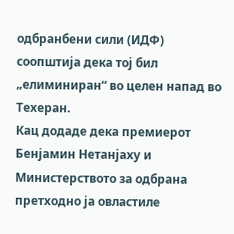одбранбени сили (ИДФ) соопштија дека тој бил „елиминиран“ во целен напад во Техеран.
Кац додаде дека премиерот Бенјамин Нетанјаху и Министерството за одбрана претходно ја овластиле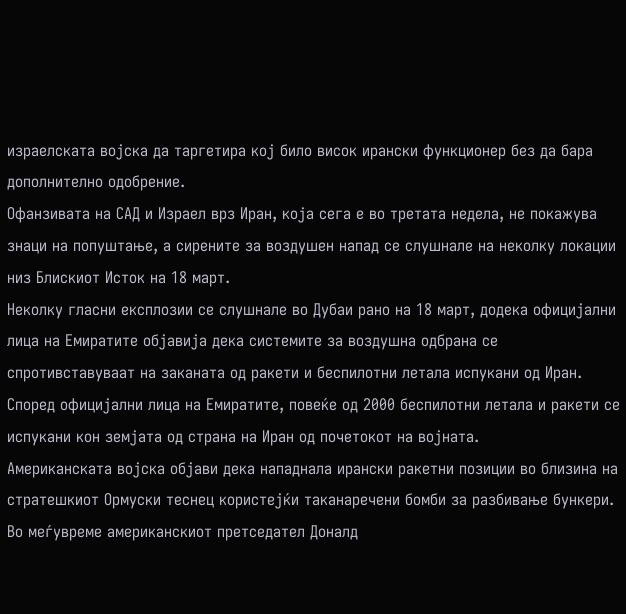израелската војска да таргетира кој било висок ирански функционер без да бара дополнително одобрение.
Офанзивата на САД и Израел врз Иран, која сега е во третата недела, не покажува знаци на попуштање, а сирените за воздушен напад се слушнале на неколку локации низ Блискиот Исток на 18 март.
Неколку гласни експлозии се слушнале во Дубаи рано на 18 март, додека официјални лица на Емиратите објавија дека системите за воздушна одбрана се спротивставуваат на заканата од ракети и беспилотни летала испукани од Иран.
Според официјални лица на Емиратите, повеќе од 2000 беспилотни летала и ракети се испукани кон земјата од страна на Иран од почетокот на војната.
Американската војска објави дека нападнала ирански ракетни позиции во близина на стратешкиот Ормуски теснец користејќи таканаречени бомби за разбивање бункери.
Во меѓувреме американскиот претседател Доналд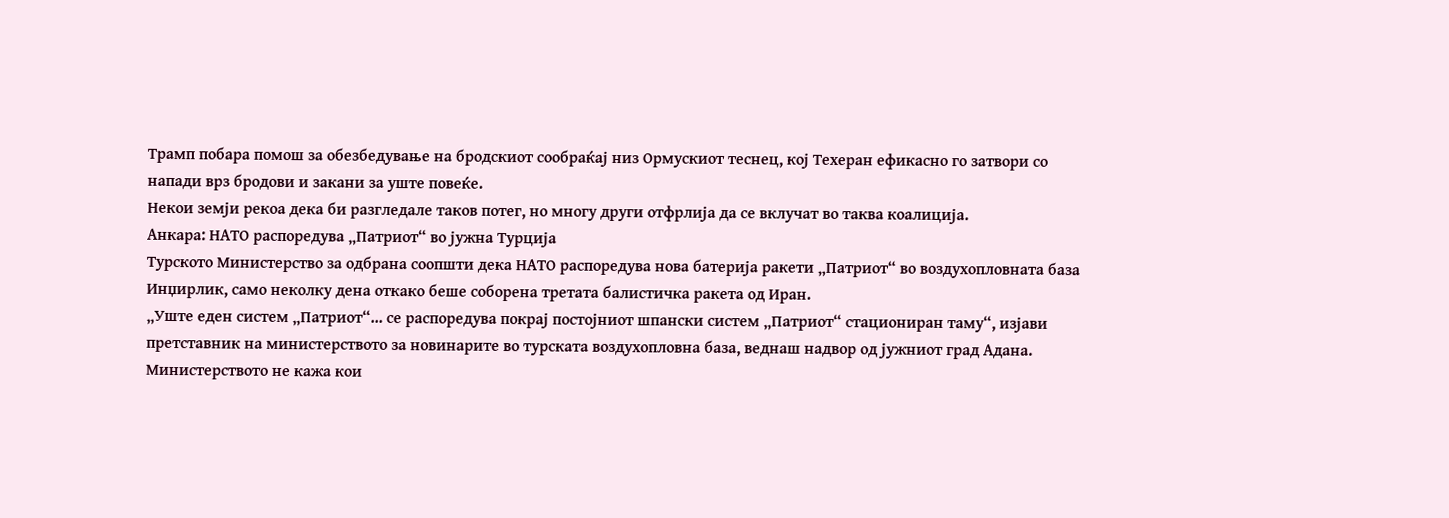Трамп побара помош за обезбедување на бродскиот сообраќај низ Ормускиот теснец, кој Техеран ефикасно го затвори со напади врз бродови и закани за уште повеќе.
Некои земји рекоа дека би разгледале таков потег, но многу други отфрлија да се вклучат во таква коалиција.
Анкара: НАТО распоредува „Патриот“ во јужна Турција
Турското Министерство за одбрана соопшти дека НАТО распоредува нова батерија ракети „Патриот“ во воздухопловната база Инџирлик, само неколку дена откако беше соборена третата балистичка ракета од Иран.
„Уште еден систем „Патриот“... се распоредува покрај постојниот шпански систем „Патриот“ стациониран таму“, изјави претставник на министерството за новинарите во турската воздухопловна база, веднаш надвор од јужниот град Адана.
Министерството не кажа кои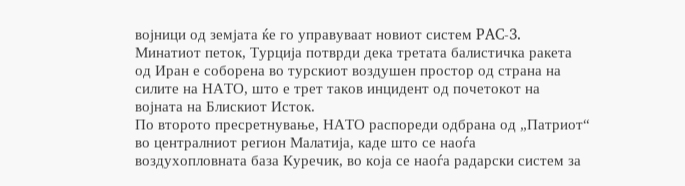војници од земјата ќе го управуваат новиот систем PAC-3.
Минатиот петок, Турција потврди дека третата балистичка ракета од Иран е соборена во турскиот воздушен простор од страна на силите на НАТО, што е трет таков инцидент од почетокот на војната на Блискиот Исток.
По второто пресретнување, НАТО распореди одбрана од „Патриот“ во централниот регион Малатија, каде што се наоѓа воздухопловната база Куречик, во која се наоѓа радарски систем за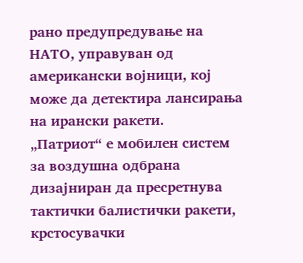рано предупредување на НАТО, управуван од американски војници, кој може да детектира лансирања на ирански ракети.
„Патриот“ е мобилен систем за воздушна одбрана дизајниран да пресретнува тактички балистички ракети, крстосувачки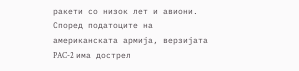ракети со низок лет и авиони.
Според податоците на американската армија, верзијата PAC-2 има дострел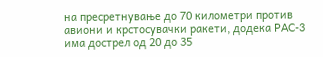на пресретнување до 70 километри против авиони и крстосувачки ракети, додека PAC-3 има дострел од 20 до 35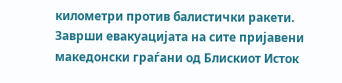километри против балистички ракети.
Заврши евакуацијата на сите пријавени македонски граѓани од Блискиот Исток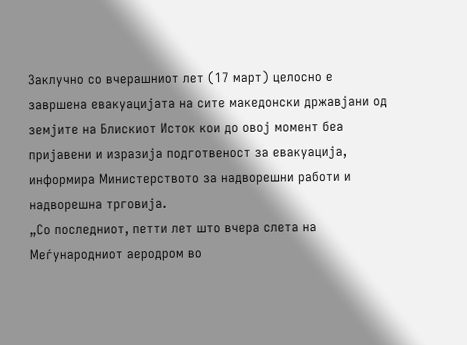Заклучно со вчерашниот лет (17 март) целосно е завршена евакуацијата на сите македонски државјани од земјите на Блискиот Исток кои до овој момент беа пријавени и изразија подготвеност за евакуација, информира Министерството за надворешни работи и надворешна трговија.
„Со последниот, петти лет што вчера слета на Меѓународниот аеродром во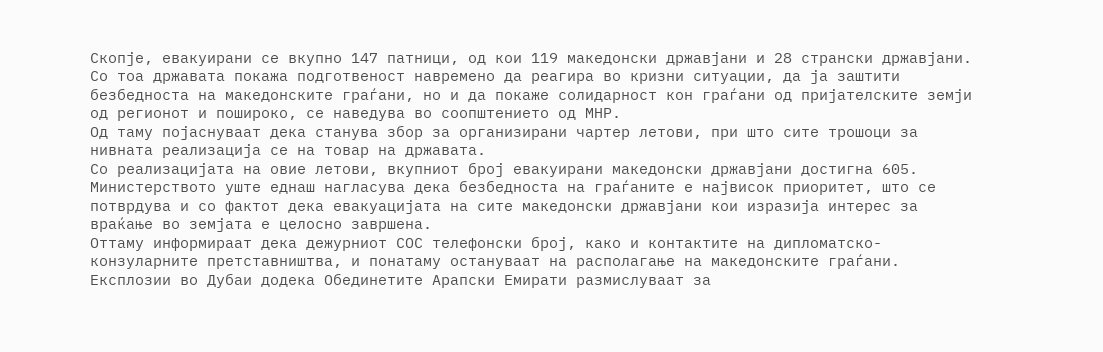Скопје, евакуирани се вкупно 147 патници, од кои 119 македонски државјани и 28 странски државјани. Со тоа државата покажа подготвеност навремено да реагира во кризни ситуации, да ја заштити безбедноста на македонските граѓани, но и да покаже солидарност кон граѓани од пријателските земји од регионот и пошироко, се наведува во соопштението од МНР.
Од таму појаснуваат дека станува збор за организирани чартер летови, при што сите трошоци за нивната реализација се на товар на државата.
Со реализацијата на овие летови, вкупниот број евакуирани македонски државјани достигна 605.
Министерството уште еднаш нагласува дека безбедноста на граѓаните е највисок приоритет, што се потврдува и со фактот дека евакуацијата на сите македонски државјани кои изразија интерес за враќање во земјата е целосно завршена.
Оттаму информираат дека дежурниот СОС телефонски број, како и контактите на дипломатско-конзуларните претставништва, и понатаму остануваат на располагање на македонските граѓани.
Експлозии во Дубаи додека Обединетите Арапски Емирати размислуваат за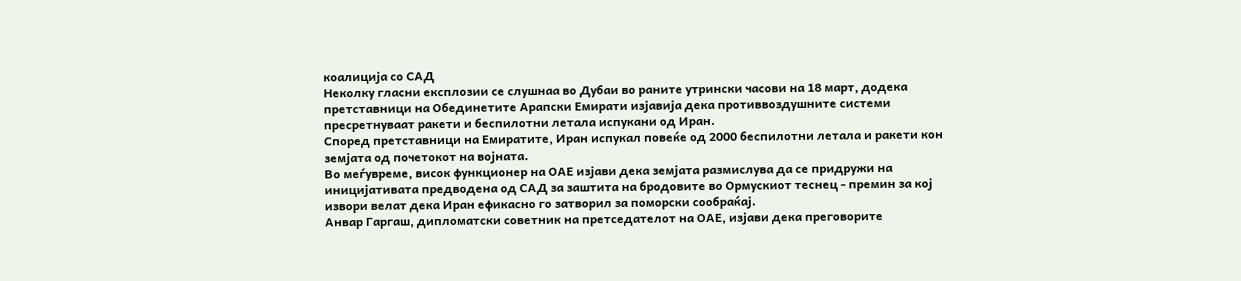коалиција со САД
Неколку гласни експлозии се слушнаа во Дубаи во раните утрински часови на 18 март, додека претставници на Обединетите Арапски Емирати изјавија дека противвоздушните системи пресретнуваат ракети и беспилотни летала испукани од Иран.
Според претставници на Емиратите, Иран испукал повеќе од 2000 беспилотни летала и ракети кон земјата од почетокот на војната.
Во меѓувреме, висок функционер на ОАЕ изјави дека земјата размислува да се придружи на иницијативата предводена од САД за заштита на бродовите во Ормускиот теснец - премин за кој извори велат дека Иран ефикасно го затворил за поморски сообраќај.
Анвар Гаргаш, дипломатски советник на претседателот на ОАЕ, изјави дека преговорите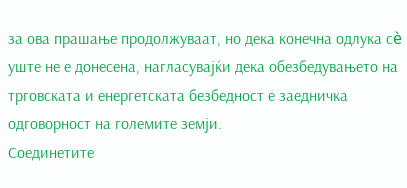за ова прашање продолжуваат, но дека конечна одлука сè уште не е донесена, нагласувајќи дека обезбедувањето на трговската и енергетската безбедност е заедничка одговорност на големите земји.
Соединетите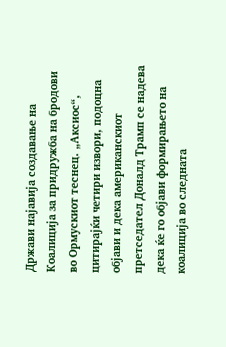Држави најавија создавање на Коалиција за придружба на бродови во Ормускиот теснец. „Аксиос“, цитирајќи четири извори, подоцна објави и дека американскиот претседател Доналд Трамп се надева дека ќе го објави формирањето на коалиција во следната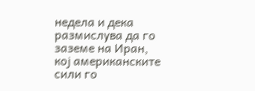недела и дека размислува да го заземе на Иран, кој американските сили го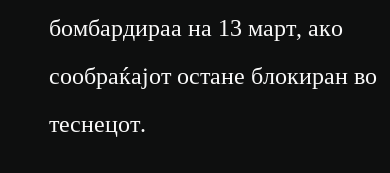бомбардираа на 13 март, ако сообраќајот остане блокиран во теснецот.